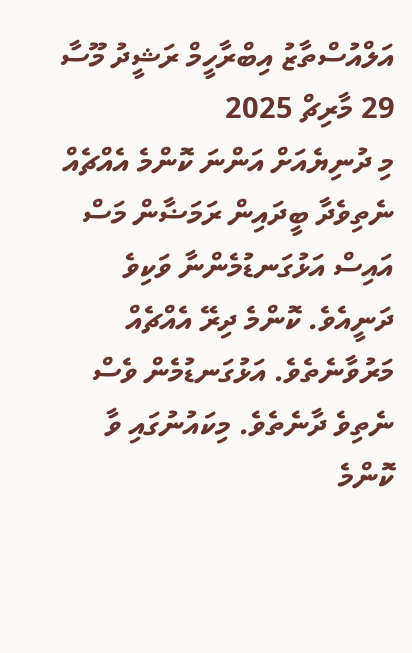އަލްއުސްތާޒު އިބްރާހީމް ރަޝީދު މޫސާ
29 މާރިޗް 2025
މި ދުނިޔެއަށް އަންނަ ކޮންމެ އެއްޗެއް ނެތިވެދާ ބީދައިން ރަމަޟާން މަސް އައިސް އަޅުގަނޑުމެންނާ ވަކިވެ ދަނީއެވެ. ކޮންމެ ދިރޭ އެއްޗެއް މަރުވާނެތެވެ. އަޅުގަނޑުމެން ވެސް ނެތިވެ ދާނެތެވެ. މިކައުނުގައި ވާ ކޮންމެ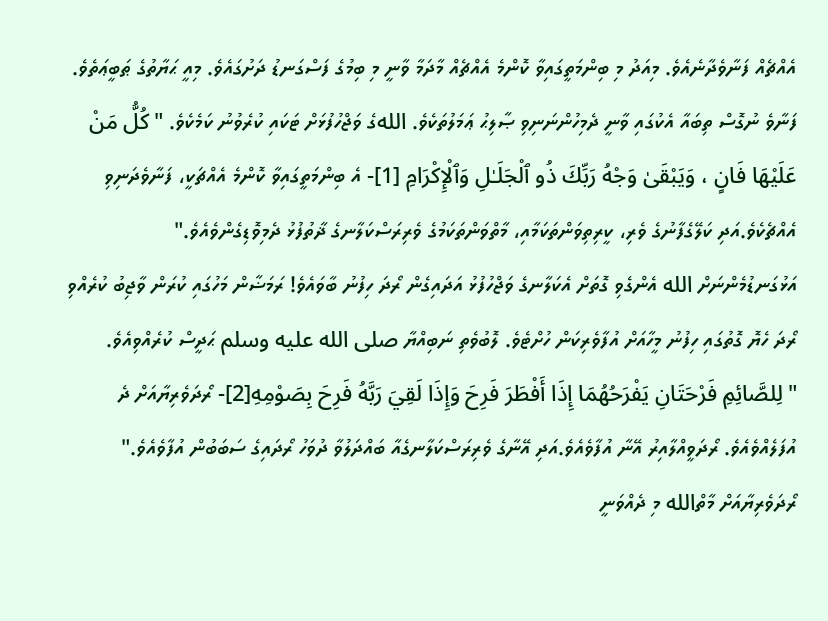އެއްޗެއް ފަނާވެދާނެއެވެ. މިއަދު މި ބިންމަތީގައިވާ ކޮންމެ އެއްޗެއް މާދަމާ ވާނީ މި ބިމުގެ ފަސްގަނޑު ދަށުގައެވެ. މިއީ ޙަޔާތުގެ ޠަބީޢަތެވެ. ފަނާވެ ނުގޮސް ތިބައާ އެކުގައި ވާނީ ދެމިހުންނަނިވި ޞާލިޙު ޢަމަލުތަކެވެ. اللهގެ ވަޖްހުފުޅަށް ޓަކައި ކުރެވުނު ކަމެކެވެ. "كُلُّ مَنْ عَلَيْهَا فَانٍ ، وَيَبْقَىٰ وَجْهُ رَبِّكَ ذُو ٱلْجَلَـٰلِ وَٱلْإِكْرَامِ [1]- އެ ބިންމަތީގައިވާ ކޮންމެ އެއްޗަކީ، ފަނާވެދަނިވި އެއްޗެކެވެ.އަދި ކަލޭގެފާނުގެ ވެރި، ކީރިތިވަންތަކަމާއި، މާތްވަންތަކަމުގެ ވެރިރަސްކަލާނގެ ޛާތުފުޅު ދެމިވޮޑިގެންވެއެވެ."
އަޅުގަނޑުމެންނަށް الله އެންގެވި ގޮތަށް އެކަލާނގެ ވަޖްހުފުޅު އަދައިގެން ރޯދަ ހިފުނު ބާވައެވެ! ރަމަޟާން މަހުގައި ކުރަން ވާޖިބު ކުރެއްވި ރޯދަ ހެޔޮ ގޮތުގައި ހިފުނު މީހާއަށް އުފާވެރިކަން ހުށްޓެވެ. ލޮބުވެތި ނަބިއްޔާ صلى الله عليه وسلم ޙަދީސް ކުރެއްވިއެވެ. "لِلصَّائِمِ فَرْحَتَانِ يَفْرَحُهُمَا إِذَا أَفْطَرَ فَرِحَ وَإِذَا لَقِيَ رَبَّهُ فَرِحَ بِصَوْمِهِ[2]- ރޯދަވެރިޔާއަށް ދެ އުފަލެއްވެއެވެ. ރޯދަވީއްލާއިރު އޭނާ އުފާވެއެވެ.އަދި އޭނާގެ ވެރިރަސްކަލާނގެއާ ބައްދަލުވާ ދުވަހު ރޯދައިގެ ސަބަބުން އުފާވެއެވެ." ރޯދަވެރިޔާއަށް މާތްالله މި ދެއްވަނީ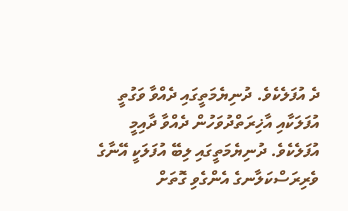ދެ އުފަލެކެވެ. ދުނިޔެމަތީގައި ދެއްވާ ވަގުތީ އުފަލަކާއި އާޚިރަތްދުވަހުން ދެއްވާ ދާއިމީ އުފަލެކެވެ. ދުނިޔެމަތީގައި ލިބޭ އުފަލަކީ އޭނާގެ ވެރިރަސްކަލާނގެ އެންގެވި ގޮތަށް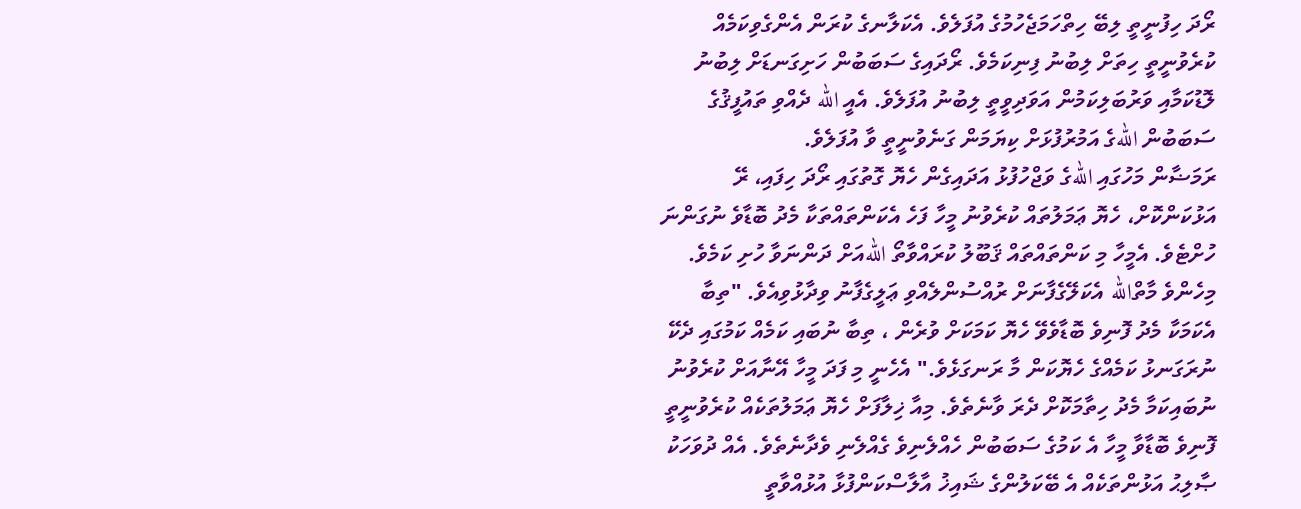ރޯދަ ހިފުނީތީ ލިބޭ ހިތްހަމަޖެހުމުގެ އުފަލެވެ. އެކަލާނގެ ކުރަން އެންގެވިކަމެއް ކުރެވުނީތީ ހިތަށް ލިބުނު ފިނިކަމެވެ. ރޯދައިގެ ސަބަބުން ހަށިގަނޑަށް ލިބުނު ލޮޑުކަމާއި ވަރުބަލިކަމުން އަވަދިވީތީ ލިބުނު އުފަލެވެ. އެއީ الله ދެއްވި ތައުފީޤުގެ ސަބަބުން اللهގެ އަމުރުފުޅަށް ކިޔަމަން ގަނެވުނީތީ ވާ އުފަލެވެ.
ރަމަޟާން މަހުގައި اللهގެ ވަޖްހުފުޅު އަދައިގެން ހެޔޮ ގޮތުގައި ރޯދަ ހިފައި، ރޭ އަޅުކަންކޮށް، ހެޔޮ ޢަމަލުތައް ކުރެވުނު މީހާ ފަހެ އެކަންތައްތަކާ މެދު ބޮޑާވެ ނުގަންނަ ހުށްޓެވެ. އެމީހާ މި ކަންތައްތައް ޤަބޫލު ކުރައްވާތޯ اللهއަށް ދަންނަވާ ހުށި ކަމެވެ. މިހެންވެ މާތްالله އެކަލޭގެފާނަށް ރުއްސުންލެއްވި ޢަލީގެފާނު ވިދާޅުވިއެވެ. "ތިބާ އެކަމަކާ މެދު ފޮނިވެ ބޮޑާވެވޭ ހެޔޮ ކަމަކަށް ވުރެން ، ތިބާ ނުބައި ކަމެއް ކަމުގައި ދެކޭ ނުރަގަނޅު ކަމެއްގެ ހެޔޮކަން މާ ރަނގަޅެވެ." އެހެނީ މި ފަދަ މީހާ އޭނާއަށް ކުރެވުނު ނުބައިކަމާ މެދު ހިތާމަކޮށް ދެރަ ވާނެތެވެ. މިއާ ޚިލާފަށް ހެޔޮ ޢަމަލުތަކެއް ކުރެވުނީތީ ފޮނިވެ ބޮޑާވާ މީހާ އެ ކަމުގެ ސަބަބުން ހެއްލެނިވެ ގެއްލެނި ވެދާނެތެވެ. އެއް ދުވަހަކު ޞާލިޙު އަޅުންތަކެއް އެ ބޭކަލުންގެ ޝައިޚު އާލާސްކަންފުޅާ އުޅުއްވާތީ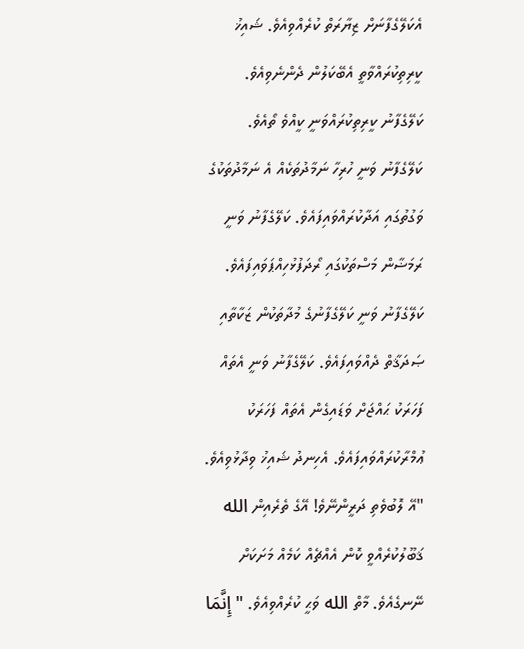އެކަލޭގެފާނަށް ޒިޔާރަތް ކުރެއްވިއެވެ. ޝައިޚު ކީރިތިކުރައްވާތީ އެބޭކަލުން ދެންނެވިއެވެ. ކަލޭގެފާނު ކީރިތިކުރައްވަނީ ކީއްވެ ތޯއެވެ. ކަލޭގެފާނު ވަނީ ހުރިހާ ނަމާދުތަކެއް އެ ނަމާދުތަކުގެ ވަގުތުގައި އަދާކުރައްވައިފައެވެ. ކަލޭގެފާނު ވަނީ ރަމަޟާން މަސްތަކުގައި ރޯދަފުޅުހިއްޕަވައިފައެވެ. ކަލޭގެފާނު ވަނީ ކަލޭގެފާނުގެ މުދާތަކުން ޒަކާތާއި ޞަދަޤާތް ދެއްވައިފައެވެ. ކަލޭގެފާނު ވަނީ އެތައް ފަހަރަކު ޙައްޖަށް ވަޑައިގެން އެތައް ފަހަރަކު ޢުމްރާކުރައްވައިފައެވެ. އެހިނދު ޝައިޚު ވިދާޅުވިއެވެ. "އޭ ލޮބުވެތި ދަރީންނޭވެ! އޭގެ ތެރެއިން الله ޤަބޫލުކުރެއްވީ ކޮން އެއްޗެއް ކަމެއް މަށަކަށް ނޭނގެއެވެ. މާތް الله ވަޙީ ކުރެއްވިއެވެ. "إِنَّمَا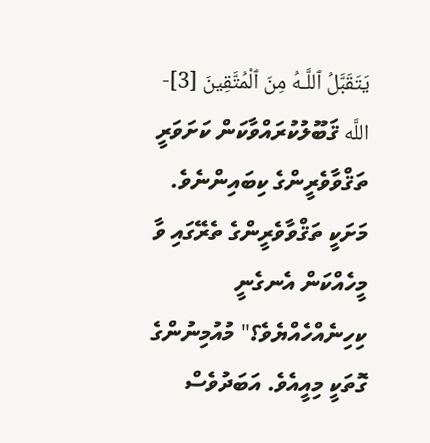يَتَقَبَّلُ ٱللَّـهُ مِنَ ٱلْمُتَّقِينَ [3]- اللَّه ޤަބޫލުކުރައްވާކަން ކަށަވަރީ ތަޤްވާވެރީންގެ ކިބައިންނެވެ. މަށަކީ ތަޤްވާވެރީންގެ ތެރޭގައި ވާ މީހެއްކަން އެނގެނީ ކިހިނެއްހެއްޔެވެ؟" މުއުމިނުންގެ ގޮތަކީ މިއީއެވެ. އަބަދުވެސް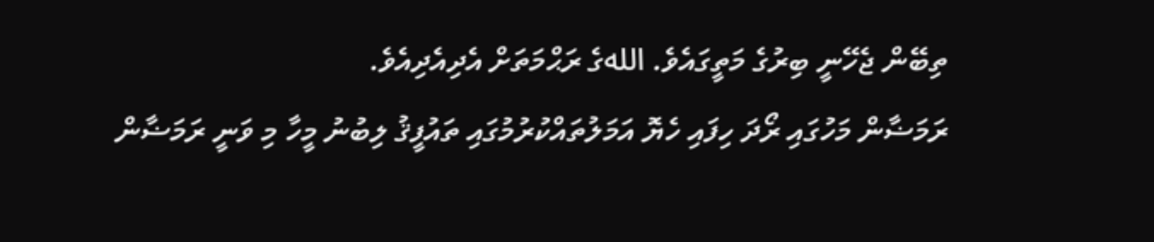ތިބޭން ޖެހޭނީ ބިރުގެ މަތީގައެވެ. اللهގެ ރަޙްމަތަށް އެދިއެދިއެވެ.
ރަމަޟާން މަހުގައި ރޯދަ ހިފައި ހެޔޮ އަމަލުތައްކުރުމުގައި ތައުފީޤު ލިބުނު މީހާ މި ވަނީ ރަމަޟާން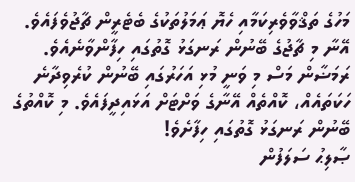މަހުގެ ތަޤްވާވެރިކަމާއި ހެޔޮ ޢަމަލުތަކުގެ ބެޓެރީން ޗާޖުވެފައެވެ. އޭނާ މި ޗާޖުގެ ބޭނުން ރަނގަޅު ގޮތުގައި ހިފާންވާނެއެވެ. ރަމަޟާން މަސް މި ވަނީ މުޅި އަހަރުގައި ބޭނުން ކުރެވިދާނެ ހަކަތައެއް، ކޮއްތެއް އޭނާގެ ވަށްޓަށް އަޅައިދީފައެވެ. މި ކޮއްތުގެ ބޭނުން ރަނގަޅު ގޮތުގައި ހިފާށެވެ!
ޞާލިޙު ސަލަފުން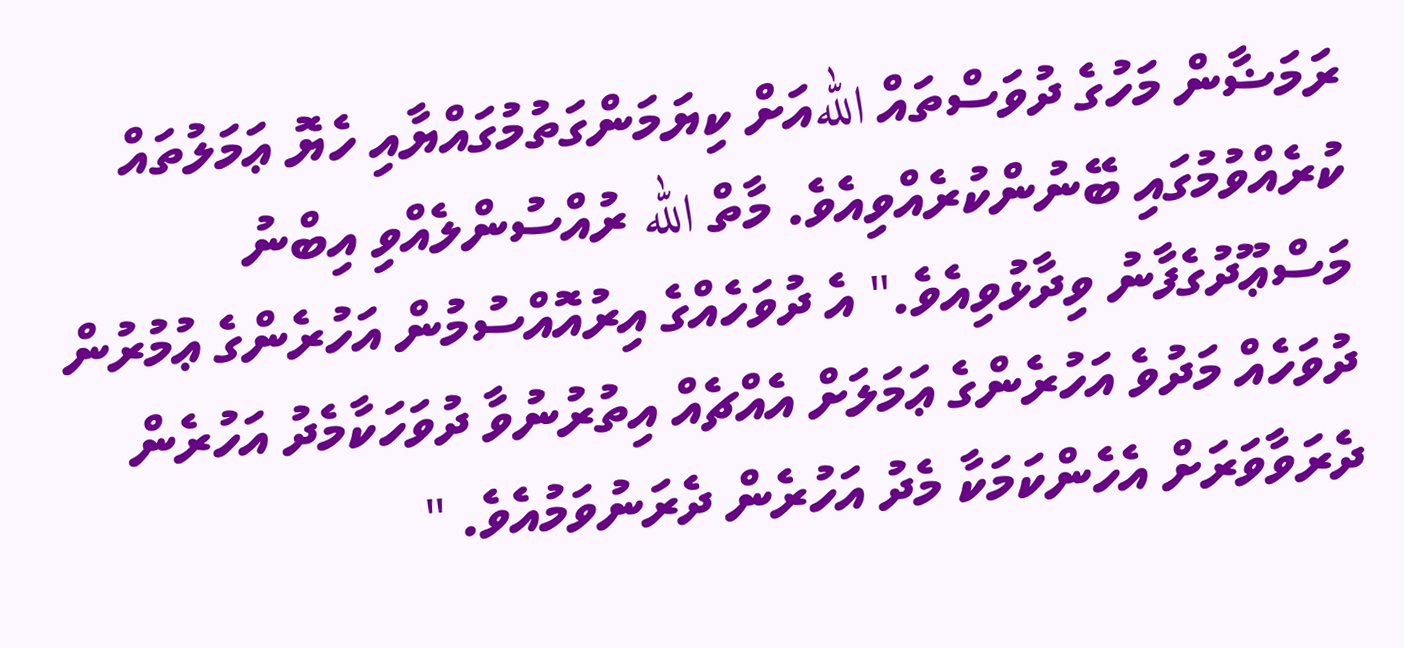ރަމަޟާން މަހުގެ ދުވަސްތައް اللهއަށް ކިޔަމަންގަތުމުގައްޔާއި ހެޔޮ ޢަމަލުތައް ކުރެއްވުމުގައި ބޭނުންކުރެއްވިއެވެ. މާތް الله ރުއްސުންލެއްވި އިބްނު މަސްޢޫދުގެފާނު ވިދާޅުވިއެވެ." އެ ދުވަހެއްގެ އިރުއޮއްސުމުން އަހުރެންގެ ޢުމުރުން ދުވަހެއް މަދުވެ އަހުރެންގެ ޢަމަލަށް އެއްޗެއް އިތުރުނުވާ ދުވަހަކާމެދު އަހުރެން ދެރަވާވަރަށް އެހެންކަމަކާ މެދު އަހުރެން ދެރަނުވަމުއެވެ. "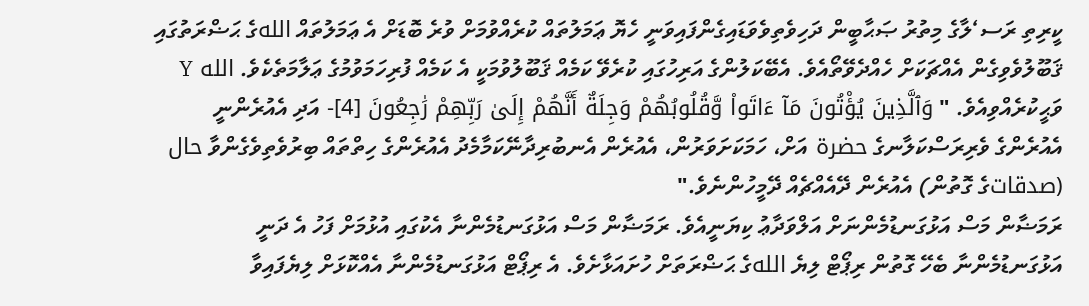ކީރިތި ރަސ‘ލާގެ މިތުރު ޞަޙާބީން ދަހިވެތިވެވަޑައިގެންފައިވަނީ ހެޔޮ ޢަމަލުތައް ކުރެއްވުމަށް ވުރެ ބޮޑަށް އެ ޢަމަލުތައް اللهގެ ޙަޟްރަތުގައި ޤަބޫލުވެވިގެން އެއްޗަކަށް ހެއްދެވޭތޯއެވެ. އެބޭކަލުންގެ އަރިހުގައި ކުރެވޭ ކަމެއް ޤަބޫލުވުމަކީ އެ ކަމެއް ފުރިހަމަވުމުގެ ޢަލާމަތެކެވެ. الله Y ވަޙީކުރެއްވިއެވެ. " وَٱلَّذِينَ يُؤْتُونَ مَآ ءَاتَوا۟ وَّقُلُوبُهُمْ وَجِلَةٌ أَنَّهُمْ إِلَىٰ رَبِّهِمْ رَٰجِعُونَ [4]- އަދި އެއުރެންނީ އެއުރެންގެ ވެރިރަސްކަލާނގެ حضرة އަށް، ހަމަކަށަވަރުން، އެއުރެން އެނބުރިދާނޭކަމާމެދު އެއުރެންގެ ހިތްތައް ބިރުވެތިވެގެންވާ حال (صدقاتގެ ގޮތުން) އެއުރެން ދޭއެއްޗެއް ދޭމީހުންނެވެ."
ރަމަޟާން މަސް އަޅުގަނޑުމެންނަށް އަލްވަދާޢު ކިޔަނީއެވެ. ރަމަޟާން މަސް އަޅުގަނޑުމެންނާ އެކުގައި އުޅުމަށް ފަހު އެ ދަނީ އަޅުގަނޑުމެންނާ ބެހޭ ގޮތުން ރިޕޯޓް ލިޔެ اللهގެ ޙަޟްރަތަށް ހުށައަޅާށެވެ. އެ ރިޕޯޓް އަޅުގަނޑުމެންނާ އެއްކޮޅަށް ލިޔެފައިވާ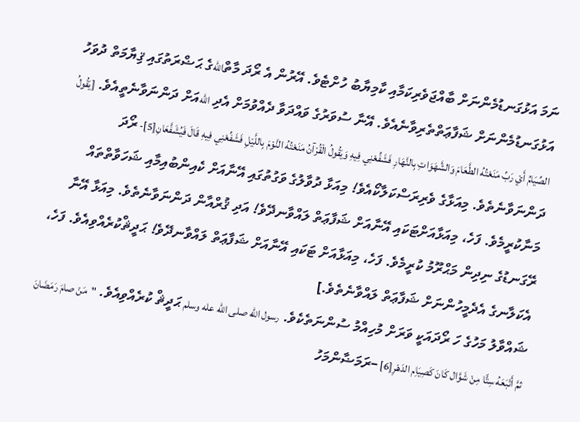ނަމަ އަޅުގަނޑުމެންނަށް ބާއްޖަވެރިކަމާއި ކާމިޔާބު ހުށްޓެވެ. އޭރުން އެ ރޯދަ މާތްاللهގެ ޙަޟްރަތުގައި ޤިޔާމަތް ދުވަހު އަޅުގަނޑުމެންނަށް ޝަފާޢަތްތެރިވާނެއެވެ. އޭނާ ސުވަރުގެ ވައްދަވާ ދެއްވުމަށް އެދި اللهއަށް ދަންނަވާނެތީއެވެ. [يَقُولُ الصِّيَامُ أَيْ رَبِّ مَنَعْتُهُ الطَّعَامَ وَالشَّهَوَاتِ بِالنَّهَارِ فَشَفِّعْنِي فِيهِ وَيَقُولُ الْقُرْآنُ مَنَعْتُهُ النَّوْمَ بِاللَّيْلِ فَشَفِّعْنِي فِيهِ قَالَ فَيُشَفَّعَانِ[5]- ރޯދަ ދަންނަވާނެތެވެ. މިއަޅާގެ ވެރިރަސްކަލާކޯއެވެ! މިއަޅާ ދުވާލުގެ ވަގުތުގައި އޭނާއަށް ކެއިންބުއިމާއި ޝަހަވާތްތައް މަނާކުރީމެވެ. ފަހެ، މިއަޅާއަށްޓަކައި އޭނާއަށް ޝަފާޢަތް ލައްވާނދޭވެ! އަދި ޤުރްއާން ދަންނަވާނެތެވެ. މިއަޅާ އޭނާ ރޭގަނޑުގެ ނިދިން މަޙްރޫމު ކުރީމެވެ. ފަހެ، މިއަޅާއަށް ޓަކައި އޭނާއަށް ޝަފާޢަތް ލައްވާނދޭވެ! ޙަދީޘްކުރެއްވިއެވެ. ފަހެ، އެކަލާނގެ އެދެމީހުންނަށް ޝަފާޢަތް ލައްވާނެތެވެ.]
ޝައްވާލު މަހުގެ ހަ ރޯދައަކީ ވަރަށް މުހިއްމު ސުންނަތެކެވެ. رسول الله صلى الله عله وسلم ޙަދީޘް ކުރެއްވިއެވެ. "مَنْ صامَ رَمَضَانَ ثمَّ أَتْبَعَهُ سِتًّا مِنْ شَوَّال كَانَ كَصِيَاِم الدَهْرِ[6] –ރަމަޟާންމަހު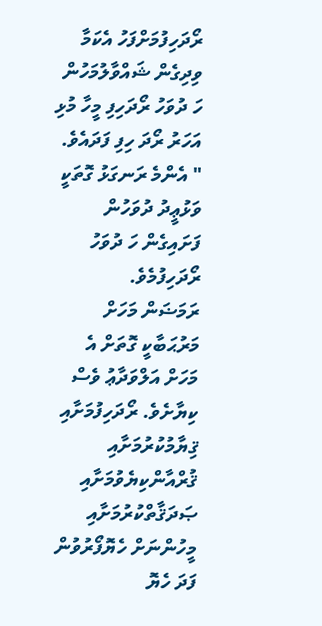ރޯދަހިފުމަށްފަހު އެކަމާ ވިދިގެން ޝައްވާލުމަހުން ހަ ދުވަހު ރޯދަހިފި މީހާ މުޅި އަހަރު ރޯދަ ހިފި ފަދައެވެ. " އެންމެ ރަނގަޅު ގޮތަކީ ވަޅުޢީދު ދުވަހުން ފަށައިގެން ހަ ދުވަހު ރޯދަހިފުމެވެ.
ރަމަޟަން މަހަށް މަރުޙަބާކީ ގޮތަށް އެ މަހަށް އަލްވަދާޢު ވެސް ކިޔާށެވެ. ރޯދަހިފުމަށާއި ޤިޔާމުކުރުމަށާއި ޤުރްއާންކިޔެވުމަށާއި ޞަދަޤާތްކުރުމަށާއި މީހުންނަށް ހެޔޮފޯރުވުން ފަދަ ހެޔޮ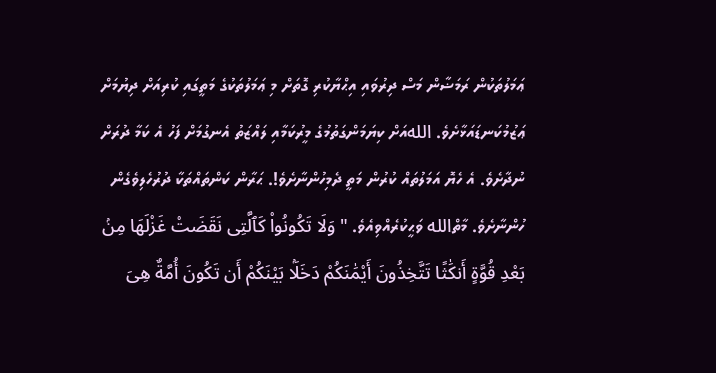ޢަމަލުތަކުން ރަމަޟާން މަސް ދިރުވައި އިޙްޔާކުރި ގޮތަށް މި ޢަމަލުތަކުގެ މަތީގައި ކުރިއަށް ދިޔުމަށް ޢަޒުމުކަނޑައަޅާށެވެ. اللهއަށް ކިޔަމަންގަތުމުގެ މީރުކަމާއި ލައްޒަތު އެނގުމަށް ފަހު އެ ކަމާ ދުރަށް ނުދާށެވެ. އެ ހެޔޮ އަމަލުތައް ކުރުން މަތީ ދެމިހުންނާށެވެ!. ޙަރާން ކަންތައްތަކާ ދުރުހެލިވެގެން ހުންނާށެވެ. މާތްالله ވަޙީކުރެއްވިއެވެ. "وَلَا تَكُونُوا۟ كَٱلَّتِى نَقَضَتْ غَزْلَهَا مِنۢ بَعْدِ قُوَّةٍ أَنكَٰثًا تَتَّخِذُونَ أَيْمَٰنَكُمْ دَخَلَۢا بَيْنَكُمْ أَن تَكُونَ أُمَّةٌ هِىَ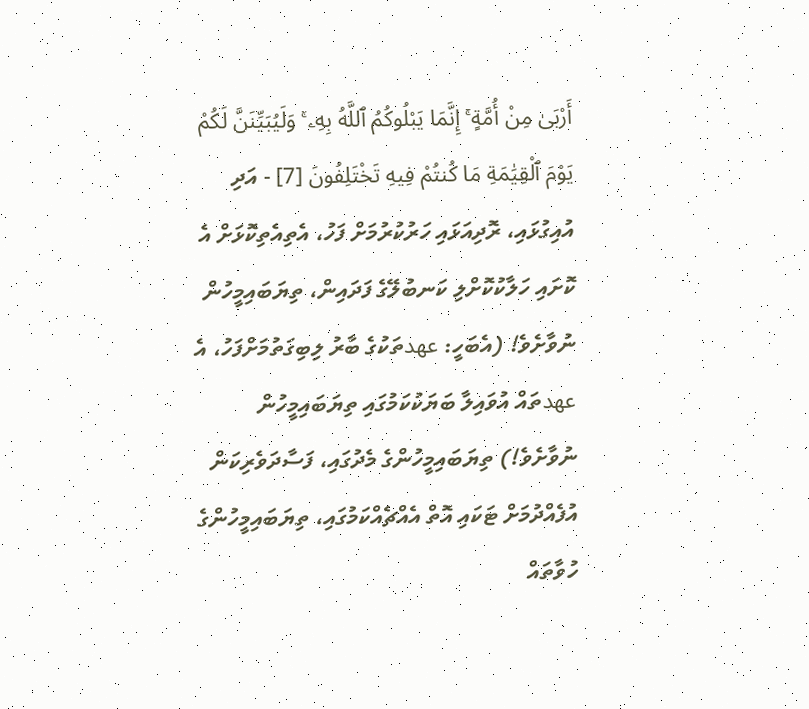أَرْبَىٰ مِنْ أُمَّةٍ ۚ إِنَّمَا يَبْلُوكُمُ ٱللَّهُ بِهِۦ ۚ وَلَيُبَيِّنَنَّ لَكُمْ يَوْمَ ٱلْقِيَٰمَةِ مَا كُنتُمْ فِيهِ تَخْتَلِفُونَ [7] - އަދި އުއިގުޅައި، ރޮދިއަޅައި ހަރުކުރުމަށް ފަހު، އެތިއެތިކޮޅަށް އެ ކޮށައި ހަލާކުކޮށްލި ކަނބުލޭގެ ފަދައިން، ތިޔަބައިމީހުން ނުވާށެވެ! (އެބަހީ: عهدތަކުގެ ބާރު ލިބިގަތުމަށްފަހު، އެ عهدތައް އުވައިލާ ބަޔަކުކަމުގައި ތިޔަބައިމީހުން ނުވާށެވެ!) ތިޔަބައިމީހުންގެ މެދުގައި، ފަސާދަވެރިކަން އުފެއްދުމަށް ޓަކައި އޮތް އެއްޗެއްކަމުގައި، ތިޔަބައިމީހުންގެ ހުވާތައް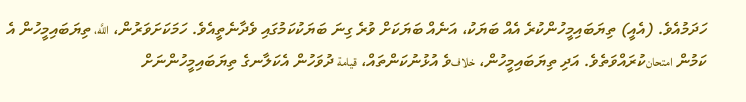ހަދަމުއެވެ. (އެއީ) ތިޔަބައިމީހުންކުރެ އެއް ބަޔަކު، އަނެއް ބަޔަކަށް ވުރެ ގިނަ ބަޔަކުކަމުގައި ވެދާނެތީއެވެ. ހަމަކަށަވަރުން، اللَّه، ތިޔަބައިމީހުން އެ ކަމުން امتحانކުރައްވަތެވެ. އަދި ތިޔަބައިމީހުން، خلافވެ އުޅުނުކަންތައް، قيامة ދުވަހުން އެކަލާނގެ ތިޔަބައިމީހުންނަށް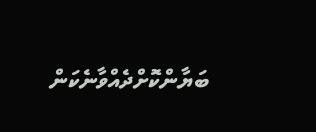ބަޔާންކޮށްދެއްވާނެކަން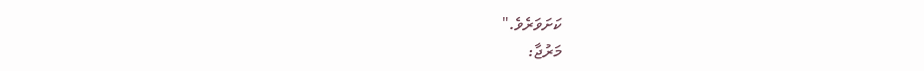ކަށަވަރެވެ."
މަރުޖާ: